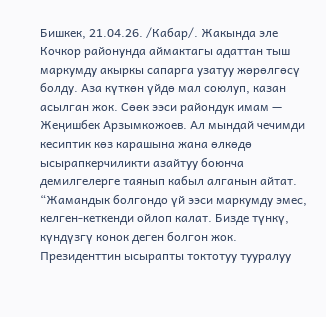Бишкек, 21.04.26. /Кабар/. Жакында эле Кочкор районунда аймактагы адаттан тыш маркумду акыркы сапарга узатуу жөрөлгөсү болду. Аза күткөн үйдө мал союлуп, казан асылган жок. Сөөк ээси райондук имам — Жеңишбек Арзымкожоев. Ал мындай чечимди кесиптик көз карашына жана өлкөдө ысырапкерчиликти азайтуу боюнча демилгелерге таянып кабыл алганын айтат.
“Жамандык болгондо үй ээси маркумду эмес, келген-кеткенди ойлоп калат. Бизде түнкү, күндүзгү конок деген болгон жок. Президенттин ысырапты токтотуу тууралуу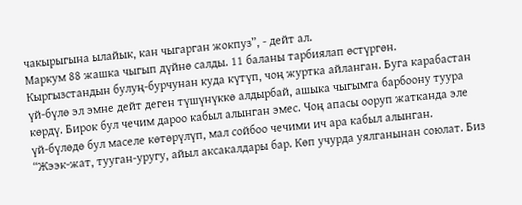чакырыгына ылайык, кан чыгарган жокпуз”, - дейт ал.
Маркум 88 жашка чыгып дүйнө салды. 11 баланы тарбиялап өстүргөн. Кыргызстандын булуң-бурчунан куда күтүп, чоң журтка айланган. Буга карабастан үй-бүлө эл эмне дейт деген түшүнүккө алдырбай, ашыка чыгымга барбоону туура көрдү. Бирок бул чечим дароо кабыл алынган эмес. Чоң апасы ооруп жатканда эле үй-бүлөдө бул маселе көтөрүлүп, мал сойбоо чечими ич ара кабыл алынган.
“Жээк-жат, тууган-уругу, айыл аксакалдары бар. Көп учурда уялганынан союлат. Биз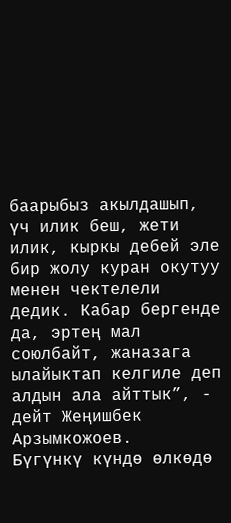баарыбыз акылдашып, үч илик беш, жети илик, кыркы дебей эле бир жолу куран окутуу менен чектелели дедик. Кабар бергенде да, эртең мал союлбайт, жаназага ылайыктап келгиле деп алдын ала айттык”, - дейт Жеңишбек Арзымкожоев.
Бүгүнкү күндө өлкөдө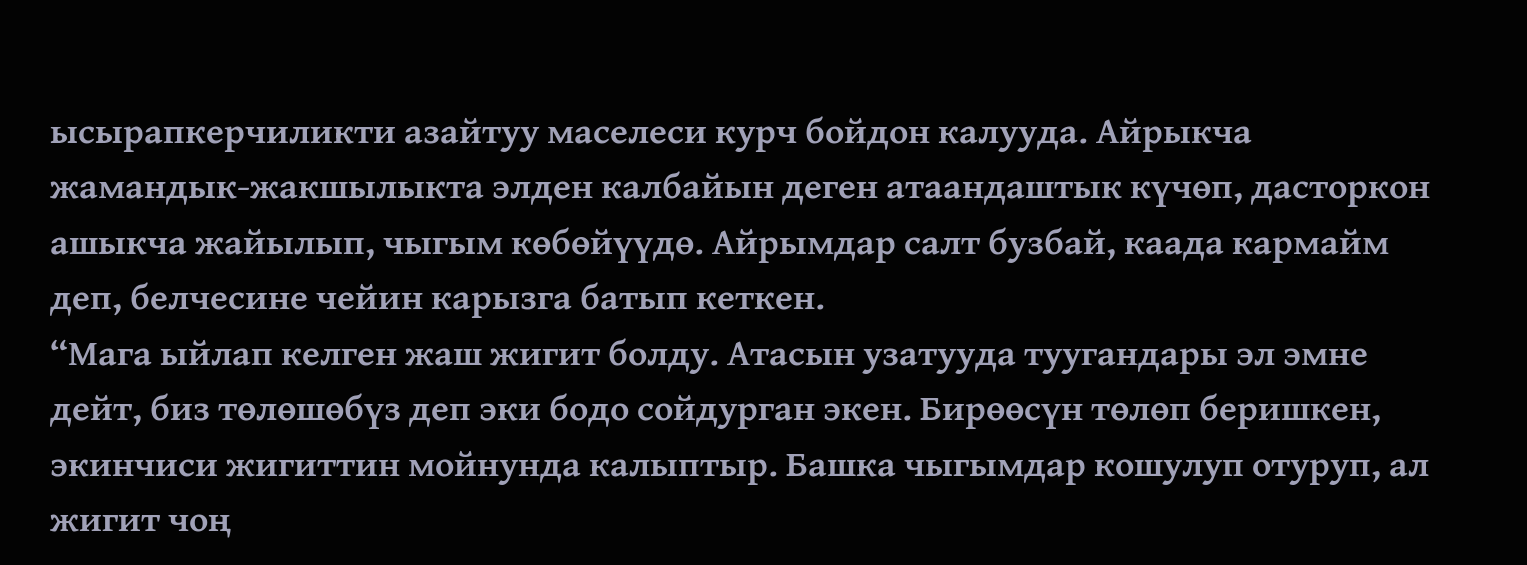ысырапкерчиликти азайтуу маселеси курч бойдон калууда. Айрыкча жамандык-жакшылыкта элден калбайын деген атаандаштык күчөп, дасторкон ашыкча жайылып, чыгым көбөйүүдө. Айрымдар салт бузбай, каада кармайм деп, белчесине чейин карызга батып кеткен.
“Мага ыйлап келген жаш жигит болду. Атасын узатууда туугандары эл эмне дейт, биз төлөшөбүз деп эки бодо сойдурган экен. Бирөөсүн төлөп беришкен, экинчиси жигиттин мойнунда калыптыр. Башка чыгымдар кошулуп отуруп, ал жигит чоң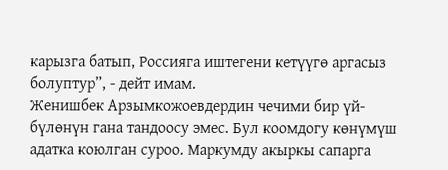карызга батып, Россияга иштегени кетүүгө аргасыз болуптур”, - дейт имам.
Женишбек Арзымкожоевдердин чечими бир үй-бүлөнүн гана тандоосу эмес. Бул коомдогу көнүмүш адатка коюлган суроо. Маркумду акыркы сапарга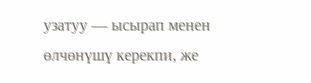узатуу — ысырап менен өлчөнүшү керекпи, же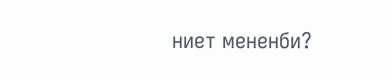ниет мененби?